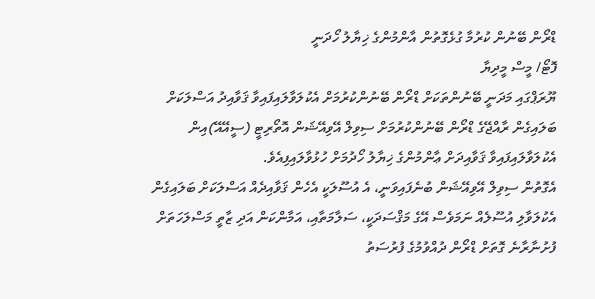ޑްރޯން ބޭނުން ކުރުމާ ގުޅެގޮތުން އާންމުންގެ ޚިޔާލު ހޯދަނީ
ފޮޓޯ/ މީސް މީދިޔާ
ޔޫރަޕްގައި މަދަނީ ބޭނުންތަކަށް ޑްރޯން ބޭނުންކުރުމަށް އެކުލަވާލައިފައިވާ ޤަވާއިދު އަސްލަކަށް ބަލައިގެން ރާއްޖޭގެ ޑްރޯން ބޭނުންކުރުމަށް ސިވިލް އޭވިއޭޝަން އޮތޯރިޓީ (ސީއޭއޭ)އިން އެކުލަވާލައިފައިވާ ޤަވާއިދަށް ޢާންމުންގެ ޚިޔާލު ހޯދުމަށް ހުޅުވާލައިފިއެވެ.
އެގޮތުން ސިވިލް އޭވިއޭޝަން ބުނެފައިވަނީ، އެ އުސޫލަކީ އެހެން ޤަވާއިދެއް އަސްލަކަށް ބަލައިގެން އެކުލަވާލި އުސޫލެއް ނަމަވެސް އޭގެ މަޤްސަދަކީ، ސަލާމަތާއި، އަމާންކަން އަދި ޒާތީ މަސްލަހަތަށް ފުށުނާރާނެ ގޮތަށް ޑްރޯން ދުއްވުމުގެ ފުރުސަތު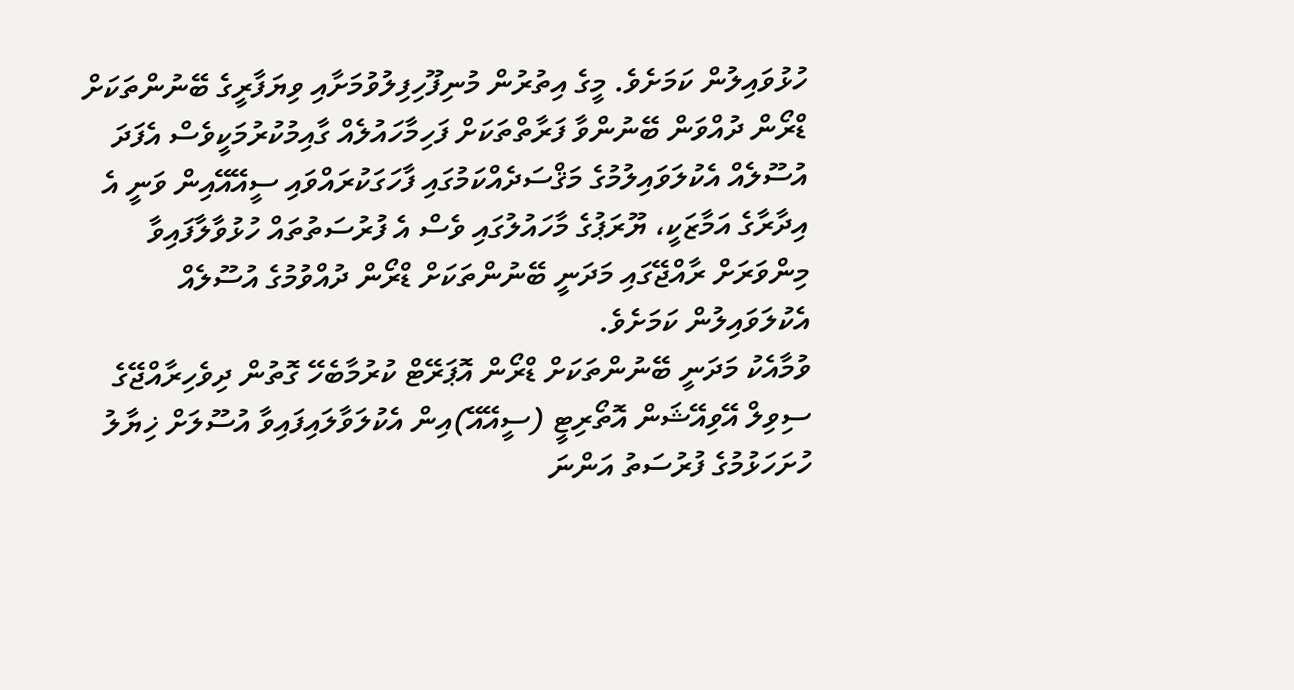ހުޅުވައިލުން ކަމަށެވެ. މީގެ އިތުރުން މުނިފޫހިފިލުވުމަށާއި ވިޔަފާރީގެ ބޭނުންތަކަށް ޑްރޯން ދުއްވަން ބޭނުންވާ ފަރާތްތަކަށް ފަހިމާހައުލެއް ގާއިމުކުރުމަކީވެސް އެފަދަ އުސޫލެއް އެކުލަވައިލުމުގެ މަޤްސަދެއްކަމުގައި ފާހަގަކުރައްވައި ސީއޭއޭއިން ވަނީ އެ އިދާރާގެ އަމާޒަކީ، ޔޫރަޕުގެ މާހައުލުގައި ވެސް އެ ފުރުސަތުތައް ހުޅުވާލާފައިވާ މިންވަރަށް ރާއްޖޭގައި މަދަނީ ބޭނުންތަކަށް ޑްރޯން ދުއްވުމުގެ އުސޫލެއް އެކުލަވައިލުން ކަމަށެވެ.
ވުމާއެކު މަދަނީ ބޭނުންތަކަށް ޑްރޯން އޮޕަރޭޓް ކުރުމާބެހޭ ގޮތުން ދިވެހިރާއްޖޭގެ ސިވިލް އޭވިއޭޝަން އޮތޯރިޓީ (ސީއޭއޭ)އިން އެކުލަވާލައިފައިވާ އުސޫލަށް ޚިޔާލު ހުށަހަޅުމުގެ ފުރުސަތު އަންނަ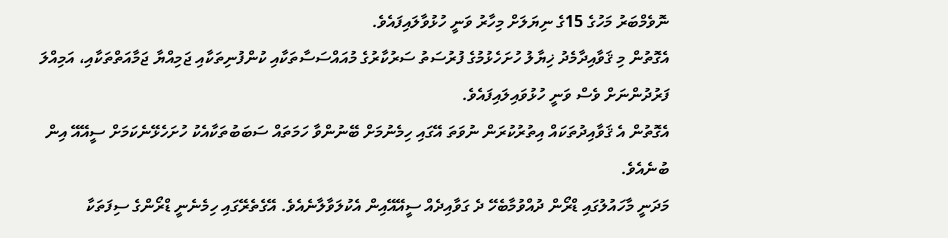ނޮވެމްބަރު މަހުގެ 15ގެ ނިޔަލަށް މިހާރު ވަނީ ހުޅުވާލައިފައެވެ.
އެގޮތުން މި ޤަވާއިދާމެދު ޚިޔާލު ހުށަހެޅުމުގެ ފުރުސަތު ސަރުކާރުގެ މުއައްސަސާތަކާއި ކުންފުނިތަކާއި ޖަމިއްޔާ ޖަމާއަތްތަކާއި، އަމިއްލަ ފަރުދުންނަށް ވެސް ވަނީ ހުޅުވައިލައިފައެވެ.
އެގޮތުން އެ ޤަވާއިދުތަކައް އިތުރުކުރަން ނުވަތަ އޭގައި ހިމެނުމަށް ބޭނުންވާ ހަމަތައް ސަބަބުތަކާއެކު ހުށަހެޅޭނެކަމަށް ސީއޭއޭ އިން ބުނެއެވެ.
މަދަނީ މާހައުލުގައި ޑްރޯން ދުއްވުމާބެހޭ ދެ ގަވާއިދެއް ސީއޭއޭއިން އެކުލަވާލާނެއެވެ. އޭގެތެރޭގައި ހިމެނެނީ ޑްރޯންގެ ސިފަތަކާ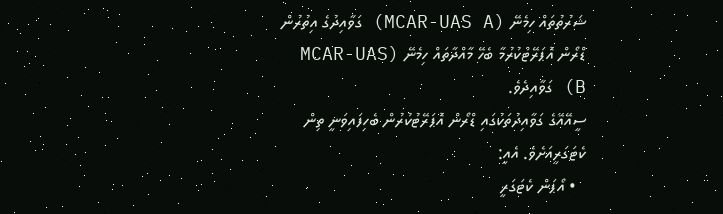ޝަރުތުތައް ހިމެނޭ (MCAR-UAS A) ގަވާއިދުގެ އިތުރުން ޑްރޯން އޮޕަރޭޓްކުރުމާ ބެހޭ މާއްދާތައް ހިމެނޭ (MCAR-UAS B) ގަވާއިދެވެ.
ސީއޭއޭގެ ގަވާއިދުތަކުގައި ޑްރޯން އޮޕަރޭޓުކުރުން ބެހިފައިވަނީ ތިން ކެޓަގަރީއަށެވެ. އެއީ:
  • އޯޕަން ކެޓަގަރީ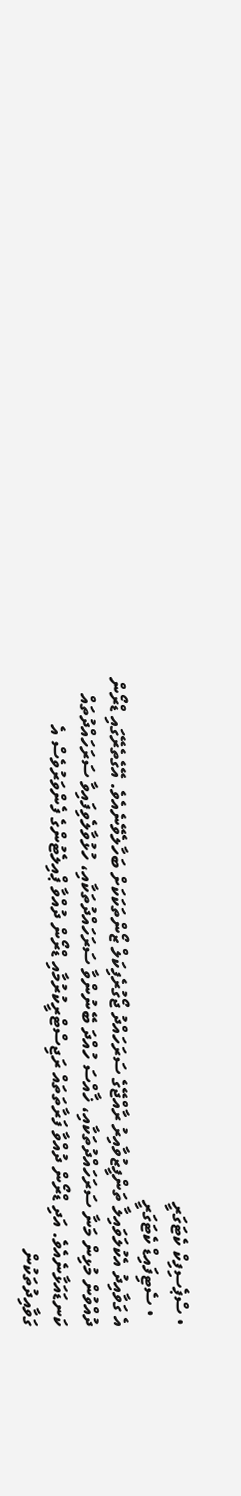• ސްޕެސިފިކް ކެޓަގަރީ
  • ސެޓިފައިޑް ކެޓަގަރީ
އެ ގަވާއިދު އެކުލަވައިލާ ތަންފީޒުވާއިރު ރާއްޖޭގެ ސަރަހައްދު ޖޯގުރެފިކަލް ޒޯންތަކަކަށް ބަހާލެވޭނެއެވެ. އޭގެތެރޭގައި ޑްރޯން ދުއްވުން މުޅިން މަނާ ސަރަހައްދުތަކާއި، ޚާއްސަ ހުއްދަ ބޭނުންވާ ސަރަހައްދުތަކާއި، ހުޅުވާލެވިފައިވާ ސަރަހައްދުތައް ކަނޑައަޅާނެއެވެ. އަދި ޑްރޯން ދުއްވާ ފަރާތަތައް ރަޖިސްޓްރީކުރުމާއި ޑްރޯން ދުއްވާ ޕްއިލެޓުންގެ ފެންވަރުވެސް އެ ގަވާއިދުތަކުން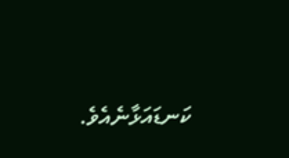ކަނޑައަޅާނެއެވެ.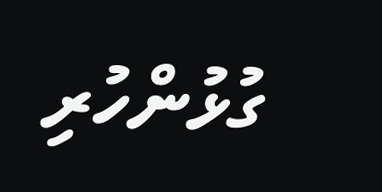ގުޅުންހުރި